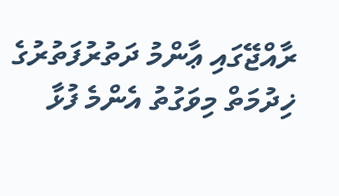ރާއްޖޭގައި ޢާންމު ދަތުރުފަތުރުގެ ޚިދުމަތް މިވަގުތު އެންމެ ފުޅާ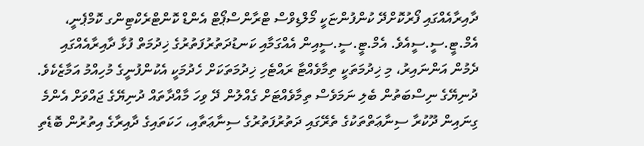ދާއިރާއެއްގައި ފޯރުކޮށްދޭ ކުންފުންޏަކީ މޯލްޑިވްސް ޓްރާންސްޕޯޓް އެންޑް ކޮންޓްރެކްޓިންގ ކޮމްޕެނީ، އެމް.ޓީ.ސީ.ސީއެވެ. އެމް.ޓީ.ސީ.ސީއިން އެއްގަމާއި ކަނޑުދަތުރުފަތުރުގެ ޚިދުމަތް ފުޅާ ދާއިރާއެއްގައި ދެމުން އަންނައިރު، މި ޚިދުމަތަކީ ތިމާވެއްޓާ ރައްޓެހި ޚިދުމަތަކަށް ހެދުމަކީ އެކުންފުނީގެ މުހިއްމު އަމާޒެކެވެ.
ދުނިޔޭގެ ނިސްބަތުން ބެލި ނަމަވެސް ތިމާވެއްޓަށް ގެއްލުން ދޭ ވިހަ މާއްދާތައް ދުނިޔޭގެ ޖައްވަށް އެންމެ ގިނައިން ދޫކުރާ ސިނާޢަތްތަކުގެ ތެރޭގައި ދަތުރުފަތުރުގެ ސިނާޢަތާއި، ހަކަތައިގެ ދާއިރާގެ އިތުރުން ބޮޑެތި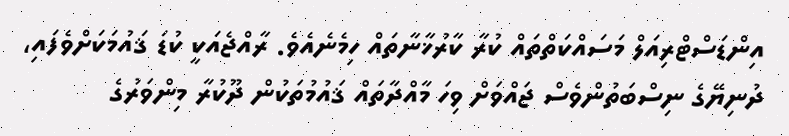އިންޑަސްޓްރިއަލް މަސައްކަތްތައް ކުރާ ކާރުޚާނާތައް ހިމެނެއެވެ. ރާއްޖެއަކީ ކުޑަ ޤައުމަކަށްވެފައި، ދުނިޔޭގެ ނިސްބަތުންވެސް ޖައްވަށް ވިހަ މާއްދާތައް ޤައުމުތަކުން ދޫކުރާ މިންވަރުގެ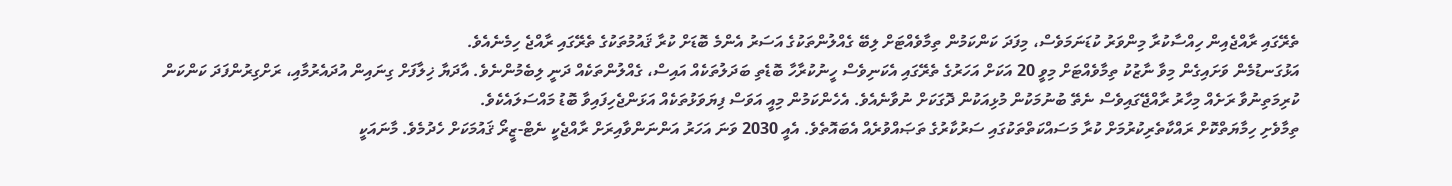ތެރޭގައި ރާއްޖެއިން ހިއްސާކުރާ މިންވަރު ކުޑަނަމަވެސް، މިފަދަ ކަންކަމުން ތިމާވެއްޓަށް ލިބޭ ގެއްލުންތަކުގެ އަސަރު އެންމެ ބޮޑަށް ކުރާ ޤައުމުތަކުގެ ތެރޭގައި ރާއްޖެ ހިމެނެއެވެ.
އަޅުގަނޑުމެން ވަށައިގެން މިވާ ނާޒުކު ތިމާވެއްޓަށް މިވީ 20 އަކަށް އަހަރުގެ ތެރޭގައި އެކަނިވެސް ހީނުކުރާހާ ބޮޑެތި ބަދަލުތަކެއް އައިސް، ގެއްލުންތަކެއް ދަނީ ލިބެމުންނެވެ. އާދަޔާ ޚިލާފަށް ގިނައިން އުދައެރުމާއި، ރަށްގިރުންފަދަ ކަންކަން ކުރިމަތިނުވާ ރަށެއް މިހާރު ރާއްޖޭގައިވެސް ނެތޭ ބުނުމަކުން މުޅިއަކުން ދޮގަކަށް ނުވާނެއެވެ. އެހެންކަމުން މިއީ އަވަސް ފިޔަވަޅުތަކެއް އަޅަންޖެހިފައިވާ ބޮޑު މައްސަލައެކެވެ.
ތިމާވެށި ހިމާޔަތްކޮށް ރައްކާތެރިކުރުމަށް ކުރާ މަސައްކަތްތަކުގައި ސަރުކާރުގެ ތަޞައްވުރެއް އެބައޮތެވެ. އެއީ 2030 ވަނަ އަހަރު އަންނަންވާއިރަށް ރާއްޖެކީ ނެޓް-ޒީރޯ ޤައުމަކަށް ހެދުމެވެ. މާނައަކީ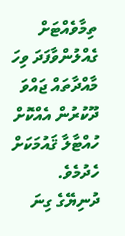ތިމާވެއްޓަށް ގެއްލުންވާފަދަ ވިހަ މާއްދާތައް ޖައްވަ ދޫކުރުން އެއްކޮށް ހުއްޓާލާ ޤައުމަކަށް ހެދުމެވެ.
ދުނިޔޭގެ ގިނަ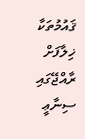ޤައުމުތަކާ ޚިލާފަށް ރާއްޖޭގައި ސިނާޢީ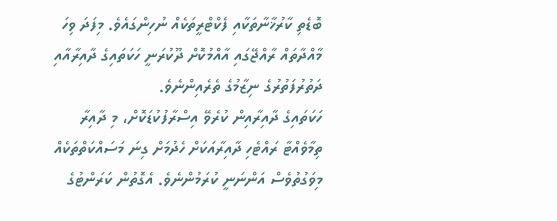ބޮޑެތި ކާރުޚާނާތަކާއި ފެކްޓްރީތަކެއް ނުހިންގައެވެ. މިފަދަ ވިހަ މާއްދާތައް ރާއްޖޭގައި އާއްމުކޮށް ދޫކުރަނީ ހަކަތައިގެ ދާއިރާއާއި ދަތުރުފަތުރުގެ ނިޒާމުގެ ތެރެއިންނެވެ.
ހަކަތައިގެ ދާއިރާއިން ކުރެވޭ އިސްރާފުކުޑަކޮށް، މި ދާއިރާ ތިމާވެއްޓާ ރައްޓެހި ދާއިރާއަކަށް ހެދުމަށް ގިނަ މަސައްކަތްތަކެއް މިވަގުތުވެސް އަންނަނީ ކުރަމުންނެވެ. އެގޮތުން ކަރަންޓުގެ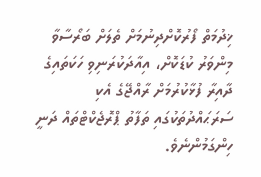ޚިދުމަތް ފޯރުކޮށްދިނުމަށް ތެލަށް ބަރޯސާވާ މިންވަރު ކުޑަކޮށް، އިއާދަކުރަނިވި ހަކަތައިގެ ދާއިރާ ފުޅާކުރުމަށް ރާއްޖޭގެ އެކި ސަރަޙައްދުތަކުގައި ތަފާތު ޕްރޮޖެކްޓްތައް ދަނީ ހިންގަމުންނެވެ.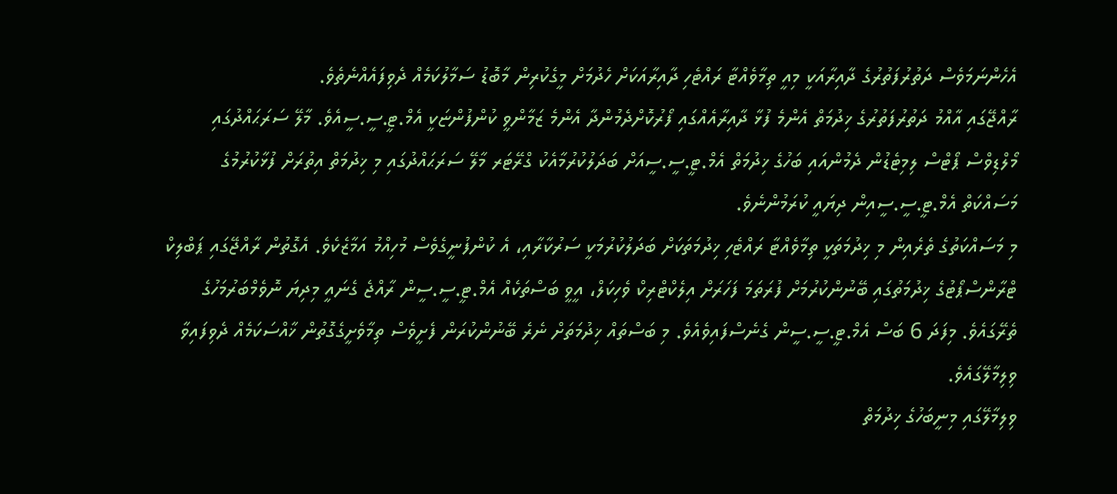އެހެންނަމަވެސް ދަތުރުފަތުރުގެ ދާއިރާއަކީ މިއީ ތިމާވެއްޓާ ރައްޓެހި ދާއިރާއަކަށް ހެދުމަށް މީގެކުރިން މާބޮޑު ސަމާލުކަމެއް ދެވިފައެއްނެތެވެ.
ރާއްޖޭގައި އާއްމު ދަތުރުފަތުރުގެ ޚިދުމަތް އެންމެ ފުޅާ ދާއިރާއެއްގައި ފޯރުކޮށްދެމުންދާ އެންމެ ޒަމާންވީ ކުންފުންޏަކީ އެމް.ޓީ.ސީ.ސީއެވެ. މާލޭ ސަރަޙައްދުގައި މޯލްޑިވްސް ޕޯޓްސް ލިމިޓެޑުން ދެމުންއައި ބަހުގެ ޚިދުމަތް އެމް.ޓީ.ސީ.ސީއަށް ބަދަލުކުރުމާއެކު ގްރޭޓަރ މާލޭ ސަރަޙައްދުގައި މި ޚިދުމަތް އިތުރަށް ފުޅާކުރުމުގެ މަސައްކަތް އެމް.ޓީ.ސީ.ސީއިން ދިޔައީ ކުރަމުންނެވެ.
މި މަސައްކަތުގެ ތެރެއިން މި ޚިދުމަތަކީ ތިމާވެއްޓާ ރައްޓެހި ޚިދުމަތަކަށް ބަދަލުކުރުމަކީ ސަރުކާރާއި، އެ ކުންފުނީގެވެސް މުހިއްމު އަމާޒެކެވެ. އެގޮތުން ރާއްޖޭގައި ޕަބްލިކް ޓްރާންސްޕޯޓުގެ ޚިދުމަތުގައި ބޭނުންކުރުމަށް ފުރަތަމަ ފަހަރަށް އިލެކްޓްރިކް ވެހިކަލް، އީވީ ބަސްތަކެއް އެމް.ޓީ.ސީ.ސީން ރާއްޖެ ގެނައީ މިދިޔަ ނޮވެމްބަރުމަހުގެ ތެރޭގައެވެ. މިފަދަ 6 ބަސް އެމް.ޓީ.ސީ.ސީން ގެނެސްފައިވެއެވެ. މި ބަސްތައް ޚިދުމަތަށް ނެރެ ބޭނުންކުރަން ފެށީވެސް ތިމާވެށީގެގޮތުން ޚާއްސަކަމެއް ދެވިފައިވާ ވިލިމާލޭގައެވެ.
ވިލިމާލޭގައި މިނީބަހުގެ ޚިދުމަތް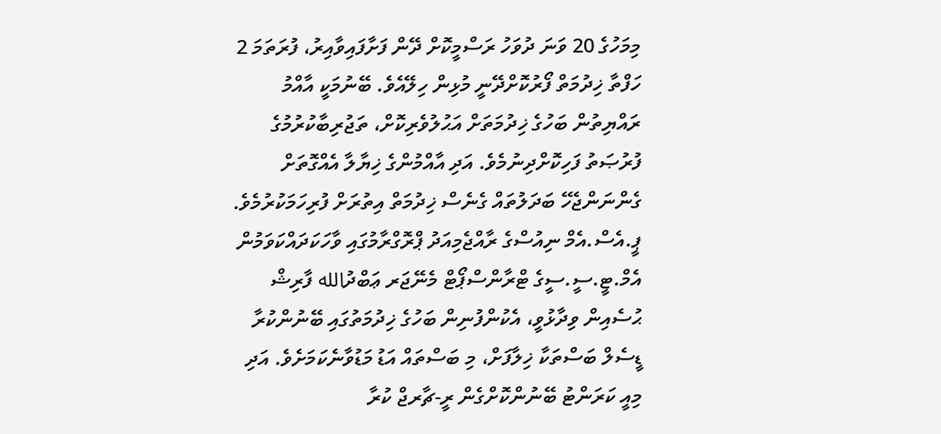މިމަހުގެ 20 ވަނަ ދުވަހު ރަސްމީކޮށް ދޭން ފަށާފައިވާއިރު، ފުރަތަމަ 2 ހަފްތާ ޚިދުމަތް ފޯރުކޮށްދޭނީ މުޅިން ހިލޭއެވެ. ބޭނުމަކީ އާއްމު ރައްޔިތުން ބަހުގެ ޚިދުމަތަށް އަޙުލުވެރިކޮށް، ތަޖުރިބާކުރުމުގެ ފުރުޞަތު ފަހިކޮށްދިނުމެވެ. އަދި އާއްމުންގެ ޚިޔާލާ އެއްގޮތަށް ގެންނަންޖެހޭ ބަދަލުތައް ގެނެސް ޚިދުމަތް އިތުރަށް ފުރިހަމަކުރުމެވެ.
ޕީ.އެސް.އެމް ނިއުސްގެ ރާއްޖެމިއަދު ޕްރޮގްރާމުގައި ވާހަކަދައްކަވަމުން އެމް.ޓީ.ސީ.ސީގެ ޓްރާންސްޕޯޓް މެނޭޖަރ ޢަބްދުالله ފާރިޝް ޙުސެއިން ވިދާޅުވީ، އެކުންފުނިން ބަހުގެ ޚިދުމަތުގައި ބޭނުންކުރާ ޑީސެލް ބަސްތަކާ ޚިލާފަށް، މި ބަސްތައް އަޑު މަޑުވާނެކަމަށެވެ. އަދި މިއީ ކަރަންޓު ބޭނުންކޮށްގެން ރީ-ޗާރޖް ކުރާ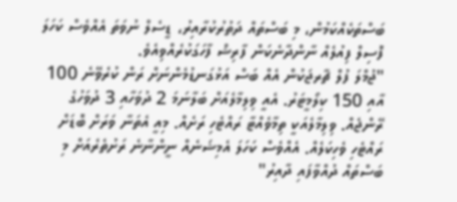ބަސްތަކެއްކަމުން، މި ބަސްތައް ދަތުރުކުރާއިރު، ޑީސެލް ނުވަތަ އެއްވެސް ކަހަލަ ފޮސިލް ފިއުލެއް ނާންދާނެކަން ފާރިޝް ފާހަގަކުރެއްވިއެވެ.
"ޖުމްލަ ފުލް ޗާރޖަކުން އެއް ބަސް އަޅުގަނޑުމެންނަށް ރަން ކުރެވޭނެ 100 އާއި 150 ކިލޯމީޓަރު. އެއީ ވިލިމާލެއަށް ބަލާނަމަ 2 ދުވަހާއި 3 ދުވަހުގެ ރޭންޖެއް. ވިލިމާލެއަކީ ތިމާވެއްޓާ ރައްޓެހި ރަށެއް. މިއީ އެތަނާ ވަރަށް ބޮޑަށް ރައްޓެހި ވެހިކަލެއް. އެއްވެސް ކަހަލަ އެމިޝަނެއް ނީންނާނެ ރަށުތެރެއަށް މި ބަސްތައް ދުއްވާފައި ދާއިރު"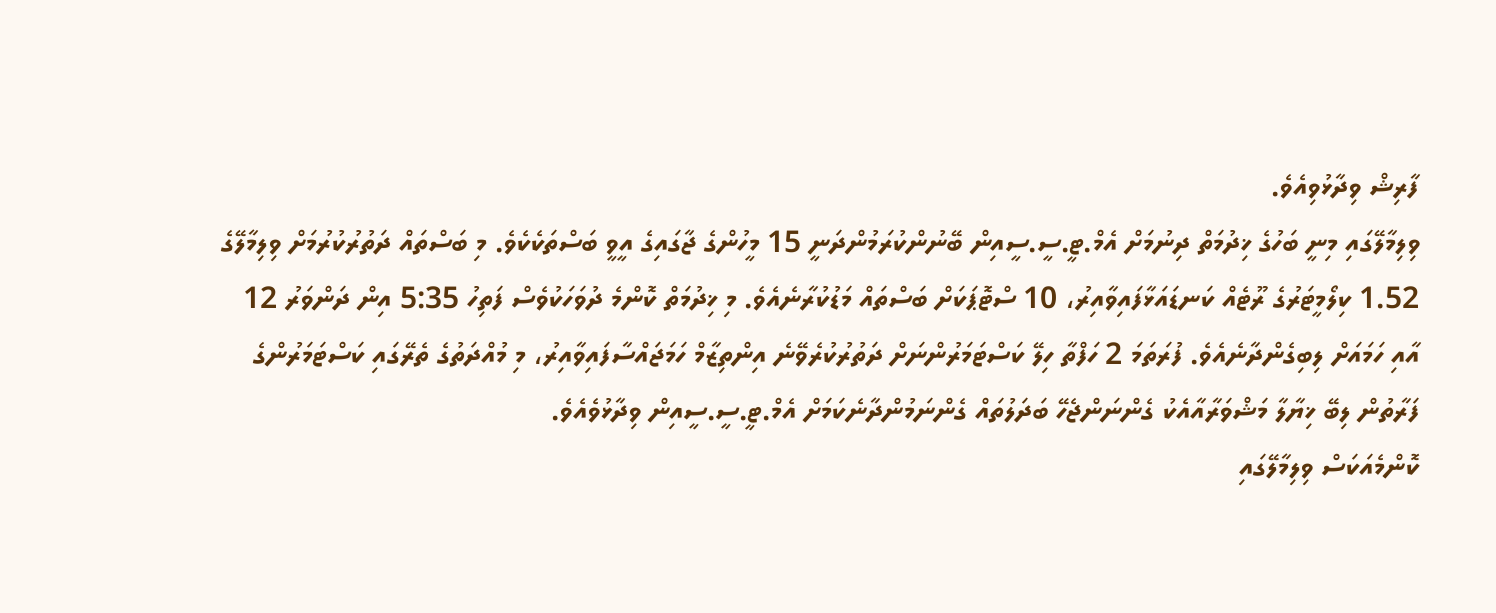ފާރިޝް ވިދާޅުވިއެވެ.
ވިލިމާލޭގައި މިނީ ބަހުގެ ޚިދުމަތް ދިނުމަށް އެމް.ޓީ.ސީ.ސީއިން ބޭނުންކުރަމުންދަނީ 15 މީހުންގެ ޖާގައިގެ އީވީ ބަސްތަކެކެވެ. މި ބަސްތައް ދަތުރުކުރުމަށް ވިލިމާލޭގެ 1.52 ކިލޯމީޓަރުގެ ރޫޓެއް ކަނޑައަޅާފައިވާއިރު، 10 ސްޓޮޕަކަށް ބަސްތައް މަޑުކުރާނެއެވެ. މި ޚިދުމަތް ކޮންމެ ދުވަހަކުވެސް ފަތިހު 5:35 އިން ދަންވަރު 12 އާއި ހަމައަށް ލިބިގެންދާނެއެވެ. ފުރަތަމަ 2 ހަފްތާ ހިލޭ ކަސްޓަމަރުންނަށް ދަތުރުކުރެވޭނެ އިންތިޒާމް ހަމަޖައްސާފައިވާއިރު، މި މުއްދަތުގެ ތެރޭގައި ކަސްޓަމަރުންގެ ފަރާތުން ލިބޭ ޚިޔާލާ މަޝްވަރާއާއެކު ގެންނަންޖެހޭ ބަދަލުތައް ގެންނަމުންދާނެކަމަށް އެމް.ޓީ.ސީ.ސީއިން ވިދާޅުވެއެވެ.
ކޮންމެއަކަސް ވިލިމާލޭގައި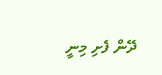ދޭން ފެށި މިނީ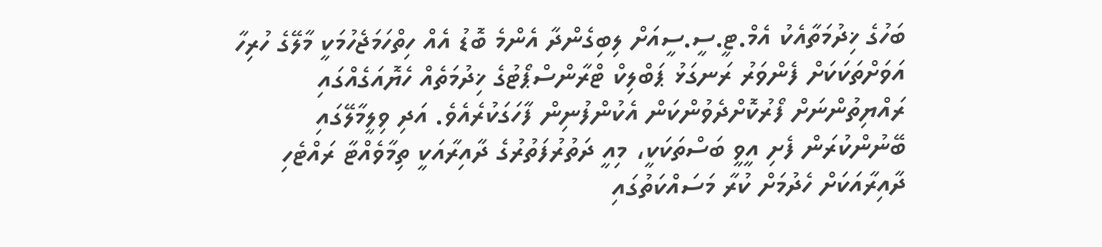ބަހުގެ ޚިދުމަތާއެކު އެމް.ޓީ.ސީ.ސީއަށް ލިބިގެންދާ އެންމެ ބޮޑު އެއް ހިތްހަމަޖެހުމަކީ މާލޭގެ ހުރިހާ އަވަށްތަކަކަށް ފެންވަރު ރަނގަޅު ޕަބްލިކް ޓްރާންސްޕޯޓުގެ ޚިދުމަތެއް ހެޔޮއަގެއްގައި ރައްޔިތުންނަށް ފޯރުކޮށްދެވުންކަން އެކުންފުނިން ފާހަގަކުރެއެވެ. އަދި ވިލީމާލޭގައި ބޭނުންކުރަން ފެށި އީވީ ބަސްތަކަކީ، މިއީ ދަތުރުފަތުރުގެ ދާއިރާއަކީ ތިމާވެއްޓާ ރައްޓެހި ދާއިރާއަކަށް ހެދުމަށް ކުރާ މަސައްކަތުގައި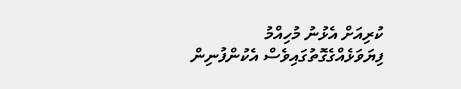ކުރިއަށް އެޅުނު މުހިއްމު ފިޔަވަޅެއްގެގޮތުގައިވެސް އެކުންފުނިން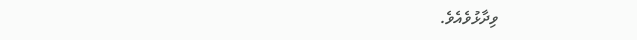ވިދާޅުވެއެވެ.